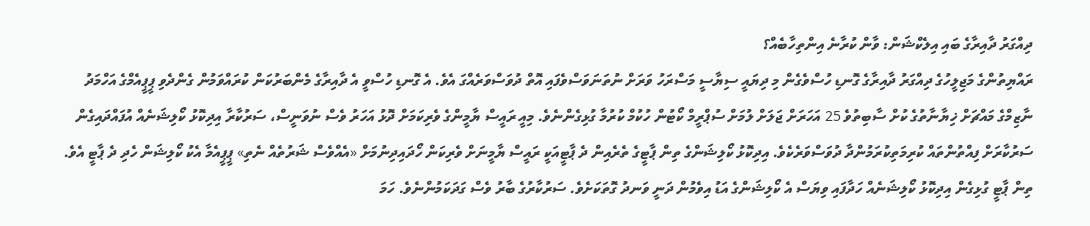ދިއްގަރު ދާއިރާގެ ބައި އިލެކްޝަން: ވާން ކުރާނެ އިންތިހާބެއް؟
ރައްޔިތުންގެ މަޖިލީހުގެ ދިއްގަރު ދާއިރާގެ ގޮނޑި ހުސްވެގެން މި ދިޔައީ ސިޔާސީ މަސްރަހު ވަރަށް ނުތަނަވަސްވެފައި އޮތް ދުވަސްވަރެއްގަ އެވެ. އެ ގޮނޑި ހުސްވީ އެ ދާއިރާގެ މެންބަރުކަން ކުރައްވަމުން ގެންދެވި ޕީޕީއެމްގެ އަހްމަދު ނާޒިމްގެ މައްޗަށް ޚިޔާނާތުގެ ކުށް ސާބިތުވެ 25 އަހަރަށް ޖަލަށް ލުމަށް ސުޕްރީމް ކޯޓުން ހުކުމް ކުރުމާ ގުޅިގެންނެވެ. މިއީ ރައީސް ޔާމީންގެ ވެރިކަމަށް ދޮޅު އަހަރު ވެސް ނުވަނީސް، ސަރުކާރާ އިދިކޮޅު ކޯލިޝަނެއް އުފައްދައިގެން ސަރުކާރަށް ފިއްތުންތައް ކުރިމަތިކުރަމުންދާ ދުވަސްވަރެކެވެ. އިދިކޮޅު ކޯލިޝަންގެ ތިން ޕާޓީގެ ތެރެއިން ދެ ޕާޓީއަކީ ރައީސް ޔާމީނަށް ވެރިކަން ހޯދައިދިނުމަށް «އެއްވެސް ޝަރުތެއް ނެތި» ޕީޕީއެމާ އެކު ކޯލިޝަން ހެދި ދެ ޕާޓީ އެވެ. ތިން ޕާޓީ ގުޅިގެން އިދިކޮޅު ކޯލިޝަނެއް ހަދާފައި ވިޔަސް އެ ކޯލިޝަންގެ އަޑު އިވެމުން ދަނީ ވަނދު ގޮތަކަށެވެ. ސަރުކާރުގެ ބާރު ވެސް ގަދަކަމުންނެވެ. ހަމަ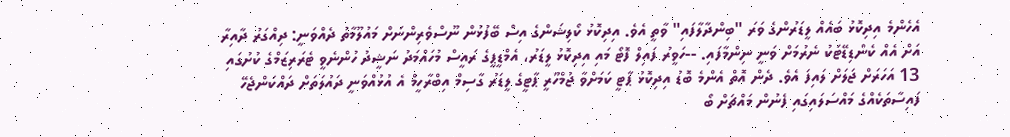އެހެންމެ އިދިކޮޅު ބައެއް ލީޑަރުންގެ ވަރަ "ބިންދާލާފައި" ވާތީ އެވެ. އިދިކޮޅު ކޯލިޝަންގެ އިސް ބޭފުޅުން ނޫސްވެރިންނަށް މައުލޫމާތު ދެއްވަނީ: ދިއްގަރު ދާއިރާ އަށް އެއް ކެންޑިޑޭޓަކު ނެރުމަށް ވަނީ ނިންމާފައި. --ހަވީރު ފައިލް ފޮޓޯ މައި އިދިކޮޅު ލީޑަރު، އެމްޑީޕީގެ ރައީސް މުހައްމަދު ނަޝީދު ހުންނެވީ ޓެރަރިޒަމްގެ ކުށުގައި 13 އަހަރަށް ޖަލަށް ލައިފަ އެވެ. ދެން އޮތް އެންމެ ބޮޑު އިދިކޮޅު ޕާޓީ ކަމަށްވާ ޖުމްހޫރީ ޕާޓީގެ ލީޑަރު ގާސިމް އިބްރާހީމް އެ އުޅުއްވަނީ ދައުލަތަށް ދައްކަންޖެހޭ ފައިސާތަކެއްގެ މައްސަލައިގައި ފެނުން މައްޗަށް ބޯ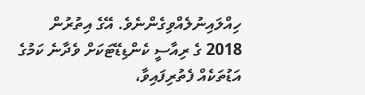ހިއްލައިނުލެއްވިގެންނެވެ. އޭގެ އިތުރުން 2018 ގެ ރިއާސީ ކެންޑިޑޭޓަކަށް ވެދާނެ ކަމުގެ އަޑުތަކެއް ފެތުރިފައިވާ،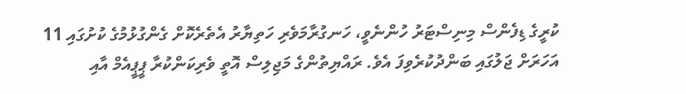ކުރީގެ ޑިފެންސް މިނިސްޓަރު ހުންނެވީ، ހަނގުރާމަވެރި ހަތިޔާރު އެތެރެކޮށް ގެންގުޅުމުގެ ކުށުގައި 11 އަހަރަށް ޖަލުގައި ބަންދުކުރެވިފަ އެވެ. ރައްޔިތުންގެ މަޖިލިސް އޮތީ ވެރިކަންކުރާ ޕީޕީއެމް އާއި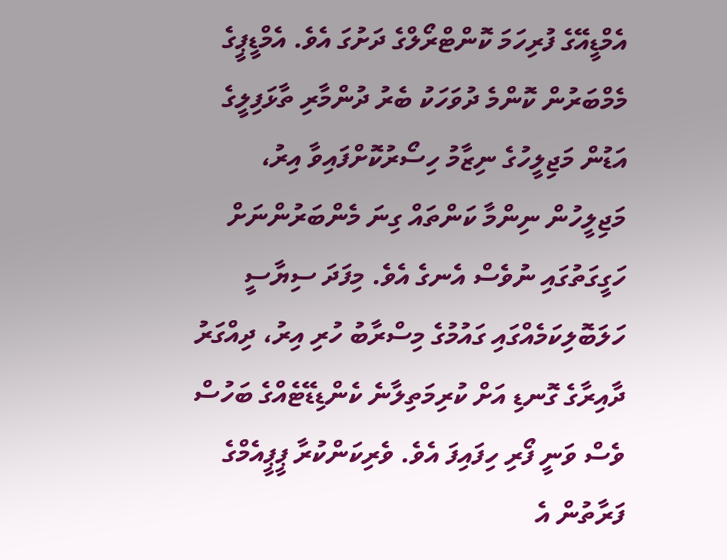އެމްޑީއޭގެ ފުރިހަމަ ކޮންޓްރޯލްގެ ދަށުގަ އެވެ. އެމްޑީޕީގެ މެމްބަރުން ކޮންމެ ދުވަހަކު ބެރު ދުންމާރި ތާޅަފިލީގެ އަޑުން މަޖިލީހުގެ ނިޒާމު ހިސޯރުކޮށްފައިވާ އިރު، މަޖިލީހުން ނިންމާ ކަންތައް ގިނަ މެންބަރުންނަށް ހަގީގަތުގައި ނުވެސް އެނގެ އެވެ. މިފަދަ ސިޔާސީ ހަލަބޮލިކަމެއްގައި ގައުމުގެ މިސްރާބު ހުރި އިރު، ދިއްގަރު ދާއިރާގެ ގޮނޑި އަށް ކުރިމަތިލާނެ ކެންޑިޑޭޓެއްގެ ބަހުސް ވެސް ވަނީ ފޯރި ހިފައިފަ އެވެ. ވެރިކަންކުރާ ޕީޕީއެމްގެ ފަރާތުން އެ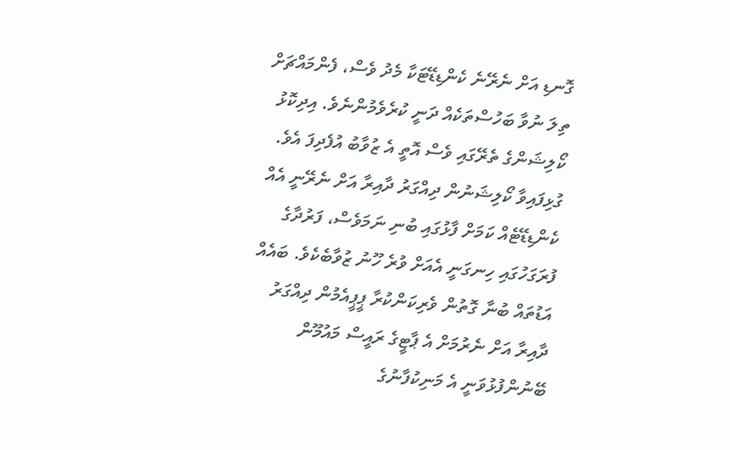ގޮނޑި އަށް ނެރޭނެ ކެންޑިޑޭޓަކާ މެދު ވެސް، ފެންމައްޗަށް ތިލަ ނުވާ ބަހުސްތަކެއް ދަނީ ކުރެވެމުންނެވެ. އިދިކޮޅު ކޯލިޝަންގެ ތެރޭގައި ވެސް އޮތީ އެ ޒުވާބު އުފެދިފަ އެވެ. ގުޅިފައިވާ ކޯލިޝަނުން ދިއްގަރު ދާއިރާ އަށް ނެރޭނީ އެއް ކެންޑިޑޭޓެއް ކަމަށް ފާޅުގައި ބުނި ނަމަވެސް، ފަރުދާގެ ފުރަގަހުގައި ހިނގަނީ އެއަށް ވުރެ ހޫނު ޒުވާބެކެވެ. ބައެއް އަޑުތައް ބުނާ ގޮތުން ވެރިކަންކުރާ ޕީޕީއެމުން ދިއްގަރު ދާއިރާ އަށް ނެރުމަށް އެ ޕާޓީގެ ރައީސް މައުމޫން ބޭނުންފުޅުވަނީ އެ މަނިކުފާނުގެ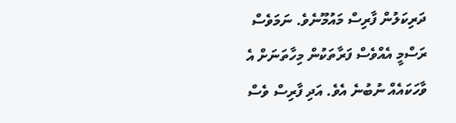ދަރިކަލުން ފާރިސް މައުމޫނެވެ. ނަމަވެސް ރަސްމީ އެއްވެސް ފަރާތަކުން މިހާތަނަށް އެ ވާހަކައެއް ނުބުނެ އެވެ. އަދި ފާރިސް ވެސް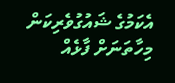އެކަމުގެ ޝައުގުވެރިކަން މިހާތަނަށް ފާޅެއް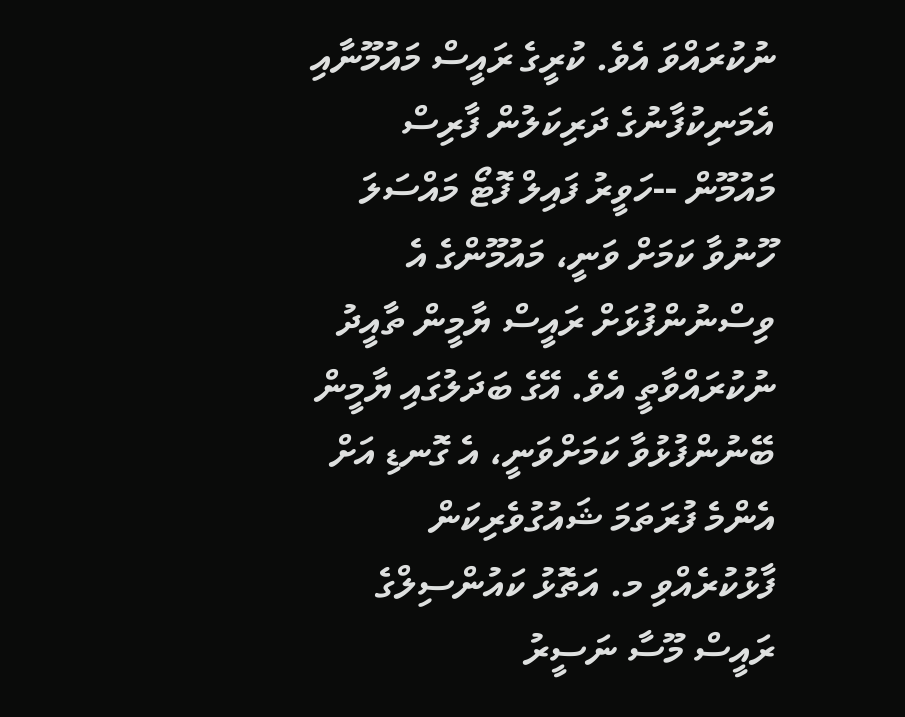ނުކުރައްވަ އެވެ. ކުރީގެ ރައީސް މައުމޫނާއި އެމަނިކުފާނުގެ ދަރިކަލުން ފާރިސް މައުމޫން --ހަވީރު ފައިލް ފޮޓޯ މައްސަލަ ހޫނުވާ ކަމަށް ވަނީ، މައުމޫންގެ އެ ވިސްނުންފުޅަށް ރައީސް ޔާމީން ތާއީދު ނުކުރައްވާތީ އެވެ. އޭގެ ބަދަލުގައި ޔާމީން ބޭނުންފުޅުވާ ކަމަށްވަނީ، އެ ގޮނޑި އަށް އެންމެ ފުރަތަމަ ޝައުގުވެރިކަން ފާޅުކުރެއްވި މ. އަތޮޅު ކައުންސިލްގެ ރައީސް މޫސާ ނަސީރު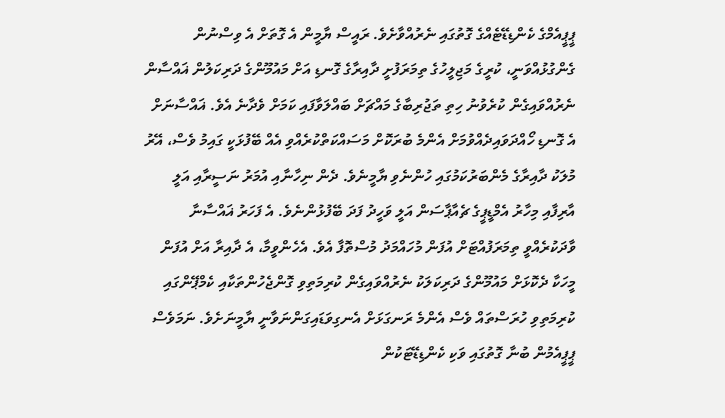ޕީޕީއެމްގެ ކެންޑިޑޭޓެއްގެ ގޮތުގައި ނެރުއްވާށެވެ. ރައީސް ޔާމީން އެ ގޮތަށް އެ ވިސްނުން ގެންގުޅުއްވަނީ، ކުރީގެ މަޖިލީހުގެ ތިމަރަފުށީ ދާއިރާގެ ގޮނޑި އަށް މައުމޫންގެ ދަރިކަލުން ޣައްސާން ނެރުއްވައިގެން ކުރެވުނު ހިތި ތަޖުރިބާގެ މައްޗަށް ބައްލަވާފައި ކަމަށް ވެދާނެ އެވެ. ޣައްސާނަށް އެ ގޮނޑި ހޯއްދަވައިދެއްވުމަށް އެންމެ ބުރަކޮށް މަސައްކަތްކުރެއްވި އެއް ބޭފުޅަކީ ގައިމު ވެސް، އޭރު މުލަކު ދާއިރާގެ މެންބަރުކަމުގައި ހުންނެވި ޔާމީނެވެ. ދެން ނިހާނާއި އުމަރު ނަސީރާއި އަލީ އާރިފާއި މިހާރު އެމްޑީޕީގެ ޗެއާޕާސަން އަލީ ވަހީދު ފަދަ ބޭފުޅުންނެވެ. އެ ފަހަރު ޣައްސާނާ ވާދަކުރެއްވީ ތިމަރަފުއްޓަށް އުފަން މުހައްމަދު މުސްތޮފާ އެވެ. އެހެންވީމާ، އެ ދާއިރާ އަށް އުފަން މީހަކާ ދެކޮޅަށް މައުމޫންގެ ދަރިކަލަކު ނެރުއްވައިގެން ކުރިމަތިވި ގޮންޖެހުންތަކާއި ކެމްޕޭންގައި ކުރިމަތިވި ހުރަސްތައް ވެސް އެންމެ ރަނގަޅަށް އެނގިވަޑައިގަންނަވާނީ ޔާމީނަށެވެ. ނަމަވެސް ޕީޕީއެމުން ބުނާ ގޮތުގައި ވަކި ކެންޑިޑޭޓަކުން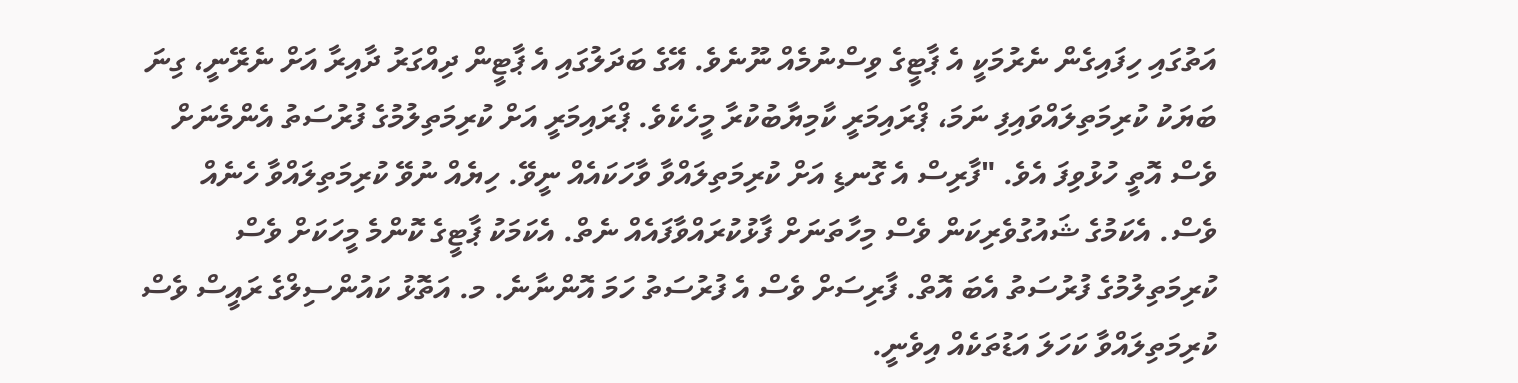އަތުގައި ހިފައިގެން ނެރުމަކީ އެ ޕާޓީގެ ވިސްނުމެއް ނޫނެވެ. އޭގެ ބަދަލުގައި އެ ޕާޓީން ދިއްގަރު ދާއިރާ އަށް ނެރޭނީ، ގިނަ ބަޔަކު ކުރިމަތިލައްވައިފި ނަމަ، ޕްރައިމަރީ ކާމިޔާބުކުރާ މީހެކެވެ. ޕްރައިމަރީ އަށް ކުރިމަތިލުމުގެ ފުރުސަތު އެންމެނަށް ވެސް އޮތީ ހުޅުވިފަ އެވެ. "ފާރިސް އެ ގޮނޑި އަށް ކުރިމަތިލައްވާ ވާހަކައެއް ނީވޭ. ހިޔެއް ނުވޭ ކުރިމަތިލައްވާ ހެނެއް ވެސް. އެކަމުގެ ޝައުގުވެރިކަން ވެސް މިހާތަނަށް ފާޅުކުރައްވާފައެއް ނެތް. އެކަމަކު ޕާޓީގެ ކޮންމެ މީހަކަށް ވެސް ކުރިމަތިލުމުގެ ފުރުސަތު އެބަ އޮތް. ފާރިސަށް ވެސް އެ ފުރުސަތު ހަމަ އޮންނާނެ. މ. އަތޮޅު ކައުންސިލްގެ ރައީސް ވެސް ކުރިމަތިލައްވާ ކަހަލަ އަޑުތަކެއް އިވެނީ.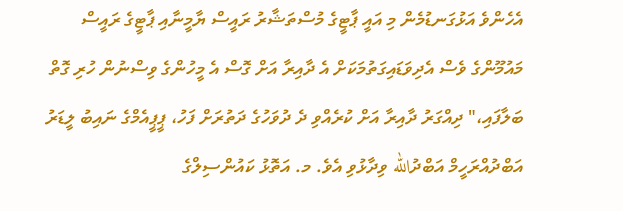އެހެންވެ އަޅުގަނޑުމެން މި އައީ ޕާޓީގެ މުސްތަޝާރު ރައީސް ޔާމީނާއި ޕާޓީގެ ރައީސް މައުމޫންގެ ވެސް އެދިވަޑައިގަތުމަކަށް އެ ދާއިރާ އަށް ގޮސް އެ މީހުންގެ ވިސްނުން ހުރި ގޮތް ބަލާފައި،" ދިއްގަރު ދާއިރާ އަށް ކުރެއްވި ދެ ދުވަހުގެ ދަތުރަށް ފަހު، ޕީޕީއެމްގެ ނައިބު ލީޑަރު އަބްދުއްރަހީމް އަބްދުالله ވިދާޅުވި އެވެ. މ. އަތޮޅު ކައުންސިލްގެ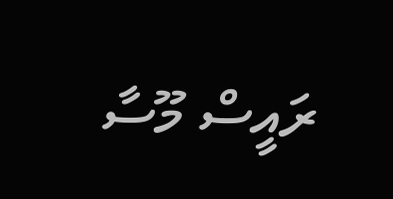ރައީސް މޫސާ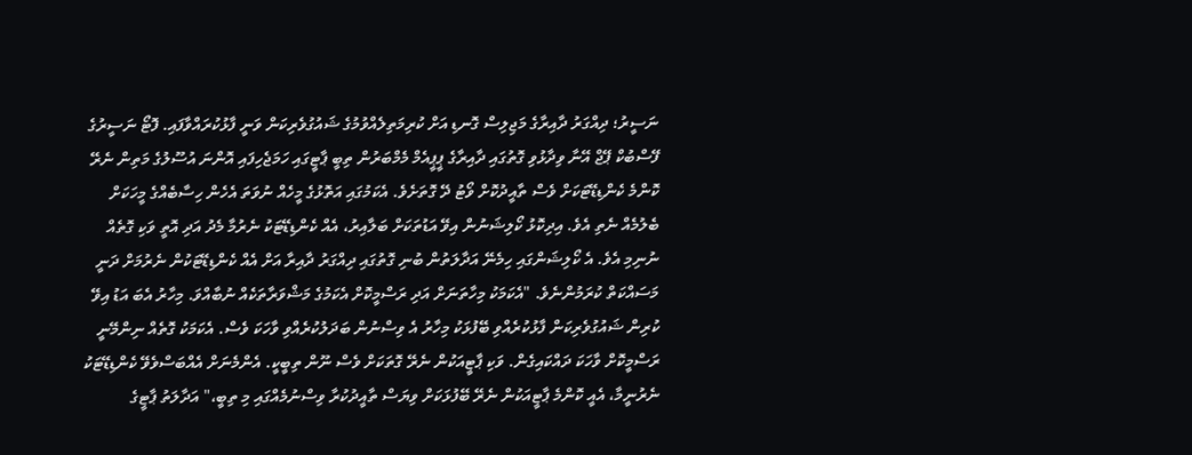ނަސީރު؛ ދިއްގަރު ދާއިރާގެ މަޖިލިސް ގޮނޑި އަށް ކުރިމަތިލެއްވުމުގެ ޝައުގުވެރިކަން ވަނީ ފާޅުކުރައްވާފައި. ފޮޓޯ ނަސީރުގެ ފޭސްބުކް ޕޭޖް އޭނާ ވިދާޅުވި ގޮތުގައި ދާއިރާގެ ޕީޕީއެމް މެމްބަރުން ތިބީ ޕާޓީގައި ހަމަޖެހިފައި އޮންނަ އުސޫލުގެ މަތިން ނެރޭ ކޮންމެ ކެންޑިޑޭޓަކަށް ވެސް ތާއީދުކޮށް ވޯޓު ދޭ ގޮތަށެވެ. އެކަމުގައި އަތޮޅުގެ މީހެއް ނުވަތަ އެހެން ހިސާބެއްގެ މީހަކަށް ބެލުމެއް ނެތި އެވެ. އިދިކޮޅު ކޯލިޝަނުން އިވޭ އަޑުތަކަށް ބަލާއިރު، އެއް ކެންޑިޑޭޓަކު ނެރުމާ މެދު އަދި އޮތީ ވަކި ގޮތެއް ނުނިމި އެވެ. އެ ކޯލިޝަންގައި ހިމެނޭ އަދާލަތުން ބުނި ގޮތުގައި ދިއްގަރު ދާއިރާ އަށް އެއް ކެންޑިޑޭޓަކުން ނެރުމަށް ދަނީ މަސައްކަތް ކުރަމުންނެވެ. "އެކަމަކު މިހާތަނަށް އަދި ރަސްމީކޮށް އެކަމުގެ މަޝްވަރާތަކެއް ނުބާއްވަ. މިހާރު އެބަ އަޑު އިވޭ ކުރިން ޝައުގުވެރިކަން ފާޅުކުރެއްވި ބޭފުޅަކު މިހާރު އެ ވިސްނުން ބަދަލުކުރެއްވި ވާހަކަ ވެސް. އެކަމަކު ގޮތެއް ނިންމޭނީ ރަސްމީކޮށް ވާހަކަ ދައްކައިގެން. ވަކި ޕާޓީއަކުން ނެރޭ ގޮތަކަށް ވެސް ނޫން ތިބީކީ. އެންމެނަށް އެއްބަސްވެވޭ ކެންޑިޑޭޓަކު ނެރުނީމާ، އެއީ ކޮންމެ ޕާޓީއަކުން ނެރޭ ބޭފުޅަކަށް ވިޔަސް ތާއީދުކުރާ ވިސްނުމެއްގައި މި ތިބީ،" އަދާލަތު ޕާޓީގެ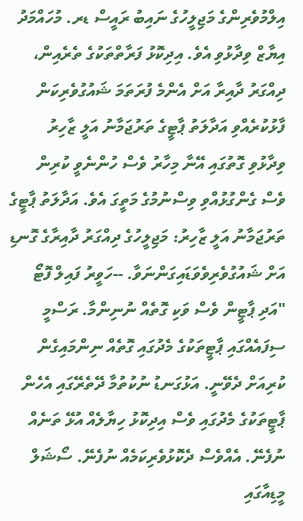އިލްމުވެރިންގެ މަޖިލީހުގެ ނައިބު ރައީސް ޑރ. މުހައްމަދު އިޔާޒް ވިދާޅުވި އެވެ. އިދިކޮޅު ފަރާތްތަކުގެ ތެރެއިން، ދިއްގަރު ދާއިރާ އަށް އެންމެ ފުރަތަމަ ޝައުގުވެރިކަން ފާޅުކުރެއްވި އަދާލަތު ޕާޓީގެ ތަރުޖަމާނު އަލީ ޒާހިރު ވިދާޅުވި ގޮތުގައި އޭނާ މިހާރު ވެސް ހުންނެވީ ކުރިން ވެސް ގެންގުޅުއްވި ވިސްނުމުގެ މަތީގަ އެވެ. އަދާލަތު ޕާޓީގެ ތަރުޖަމާނު އަލީ ޒާހިރު: މަޖިލީހުގެ ދިއްގަރު ދާއިރާގެ ގޮނޑި އަށް ޝައުގުވެރިވެވަޑައިގަންނަވާ. --ހަވީރު ފައިލް ފޮޓޯ "އަދި ޕާޓީން ވެސް ވަކި ގޮތެއް ނުނިންމާ. ރަސްމީ ސިފައެއްގައި ޕާޓީތަކުގެ މެދުގައި ގޮތެއް ނިންމައިގެން ކުރިއަށް ދެވޭނީ. އަޅުގަނޑު ނުކުތުމާ ދޭތެރޭގައި އެހެން ޕާޓީތަކުގެ މެދުގައި ވެސް އިދިކޮޅު ހިޔާލެއް އުޅޭ ތަނެއް ނުފެނޭ. އެއްވެސް ދެކޮޅުވެރިކަމެއް ނުފެނޭ. ސޯޝަލް މީޑިއާގައި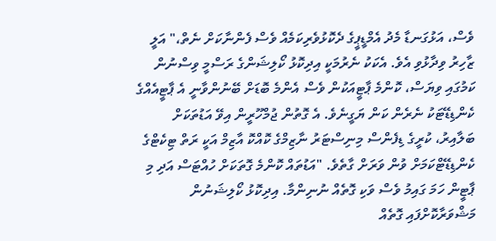ވެސް، އަޅުގަނޑާ މެދު އެމްޑީޕީގެ ދެކޮޅުވެރިކަމެއް ވެސް ފެންނާކަށް ނެތް،" އަލީ ޒާހިރު ވިދާޅުވި އެވެ. އެކަކު ނެރުމަކީ އިދިކޮޅު ކޯލިޝަންގެ ރަސްމީ ވިސްނުން ކަމުގައި ވިޔަސް، ކޮންމެ ޕާޓީއަކުން ވެސް އެންމެ ބޮޑަށް ބޭނުންވާނީ އެ ޕާޓީއެއްގެ ކެންޑިޑޭޓަކު ނެރެން ކަން ޔަގީނެވެ. އެ ގޮތުން ޖުމްހޫރީން އިވޭ އަޑުތަކަށް ބަލާއިރު، ކުރީގެ ޑިފެންސް މިނިސްޓަރު ނާޒިމްގެ ކޮއްކޮ އާޒިމް އަކީ ރަތް ޓިކެޓްގެ ކެންޑިޑޭޓްކަމަށް ވުން ވަރަށް ގާތެވެ. "އަޑުތައް ކޮންމެ ގޮތަކަށް ހުއްޓަސް އަދި މި ޕާޓީން ހަމަ ގައިމު ވެސް ވަކި ގޮތެއް ނުނިންމާ. އިދިކޮޅު ކޯލިޝަނުން މަޝްވަރާކޮށްފައި ގޮތެއް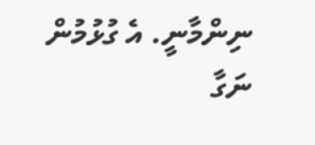ނިންމާނީ. އެ ގުޅުމުން ނަގާ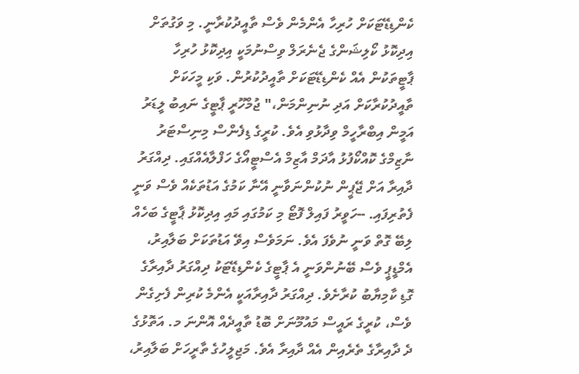ކެންޑިޑޭޓަކަށް ހުރިހާ އެންމެން ވެސް ތާއީދުކުރާނީ. މި ވަގުތަށް އިދިކޮޅު ކޯލިޝަންގެ ޖެނެރަލް ވިސްނުމަކީ އިދިކޮޅު ހުރިހާ ޕާޓީތަކުން އެއް ކެންޑިޑޭޓަކަށް ތާއީދުކުރުން. ވަކި މީހަކަށް ތާއީދުކުރާކަށް އަދި ނުނިންމަން،" ޖުމްހޫރީ ޕާޓީގެ ނައިބު ލީޑަރު އަމީން އިބްރާހީމް ވިދާޅުވި އެވެ. ކުރީގެ ޑިފެންސް މިނިސްޓަރު ނާޒިމްގެ ކޮއްކޯފުޅު އާދަމް އާޒިމް އެސްޓީއޯގެ ހަފްލާއެއްގައި. ދިއްގަރު ދާއިރާ އަށް ޖޭޕީން ނުކުންނަވާނީ އޭނާ ކަމުގެ އަޑުތަކެއް ވެސް ވަނީ ފެތުރިފައި. --ހަވީރު ފައިލް ފޮޓޯ މި ކަމުގައި މައި އިދިކޮޅު ޕާޓީގެ ބަހެއް ލިބޭ ގޮތް ވަނީ ނުވެފަ އެވެ. ނަމަވެސް އިވޭ އަޑުތަކަށް ބަލާއިރު، އެމްޑީޕީ ވެސް ބޭނުންވަނީ އެ ޕާޓީގެ ކެންޑިޑޭޓަކު ދިއްގަރު ދާއިރާގެ ގޮޑި ކާމިޔާބު ކުރާށެވެ. ދިއްގަރު ދާއިރާއަކީ އެންމެ ކުރިން ފެށިގެން ވެސް، ކުރީގެ ރައީސް މައުމޫނަށް ބޮޑު ތާއީދެއް އޮންނަ މ. އަތޮޅުގެ ދެ ދާއިރާގެ ތެރެއިން އެއް ދާއިރާ އެވެ. މަޖިލީހުގެ ތާރީހަށް ބަލާއިރު،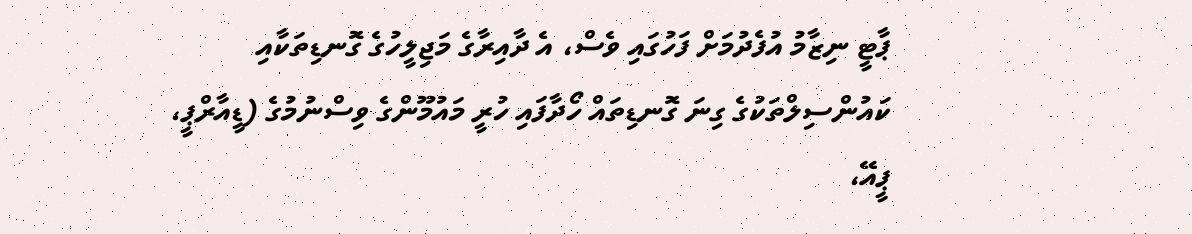ޕާޓީ ނިޒާމު އުފެދުމަށް ފަހުގައި ވެސް، އެ ދާއިރާގެ މަޖިލީހުގެ ގޮނޑިތަކާއި ކައުންސިލްތަކުގެ ގިނަ ގޮނޑިތައް ހޯދާފައި ހުރީ މައުމޫންގެ ވިސްނުމުގެ (ޑީއާރްޕީ، ޕީއޭ،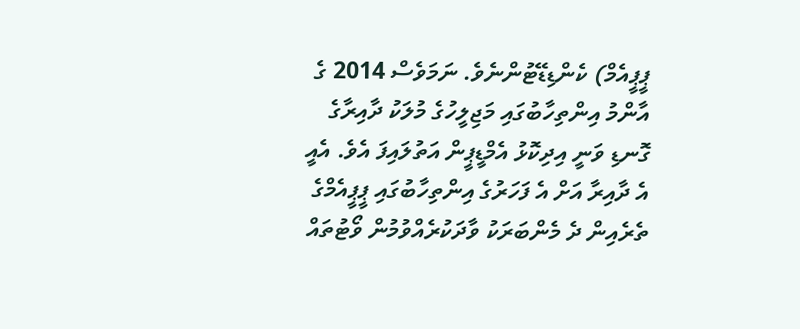ޕީޕީއެމް) ކެންޑިޑޭޓުންނެވެ. ނަމަވެސް 2014 ގެ އާންމު އިންތިހާބުގައި މަޖިލީހުގެ މުލަކު ދާއިރާގެ ގޮނޑި ވަނީ އިދިކޮޅު އެމްޑީޕީން އަތުލައިފަ އެވެ. އެއީ އެ ދާއިރާ އަށް އެ ފަހަރުގެ އިންތިހާބުގައި ޕީޕީއެމްގެ ތެރެއިން ދެ މެންބަރަކު ވާދަކުރެއްވުމުން ވޯޓުތައް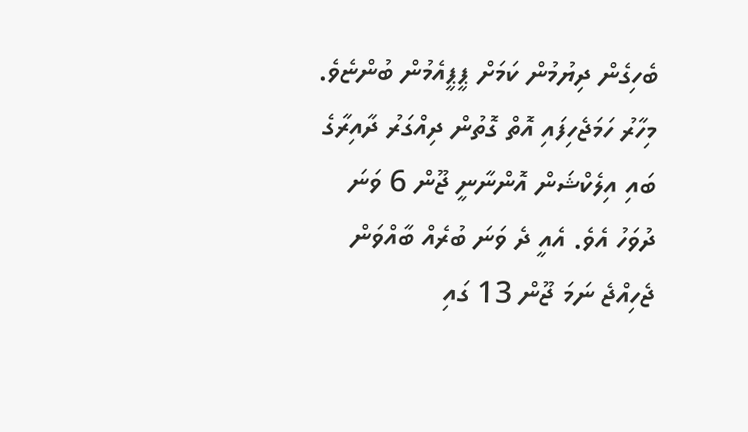ބެހިގެން ދިޔުމުން ކަމަށް ޕީޕީއެމުން ބުންޏެވެ. މިހާރު ހަމަޖެހިފައި އޮތް ގޮތުން ދިއްގަރު ދާއިރާގެ ބައި އިލެކްޝަން އޮންނާނީ ޖޫން 6 ވަނަ ދުވަހު އެވެ. އެއީ ދެ ވަނަ ބުރެއް ބާއްވަން ޖެހިއްޖެ ނަމަ ޖޫން 13 ގައި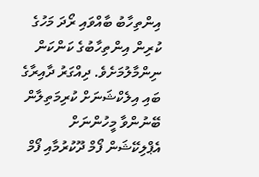އިންތިހާބު ބާއްވައި ރޯދަ މަހުގެ ކުރިން އިންތިހާބުގެ ކަންކަން ނިންމާލުމަށެވެ. ދިއްގަރު ދާއިރާގެ ބައި އިލެކްޝަނަށް ކުރިމަތިލާން ބޭނުންވާ މީހުންނަށް އެޕްލިކޭޝަން ފޯމް ދޫކުރުމާއި ފޯމް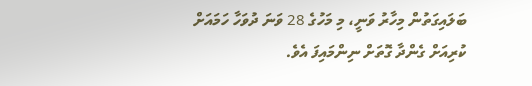ބަލައިގަތުން މިހާރު ވަނީ، މި މަހުގެ 28 ވަނަ ދުވަހާ ހަމައަށް ކުރިއަށް ގެންދާ ގޮތަށް ނިންމައިފަ އެވެ.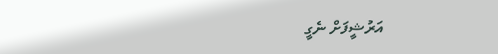އަރުޝީފަށް ނެގީ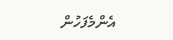އެންމެފަހުން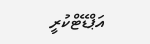އަޕްޑޭޓްކުރީ